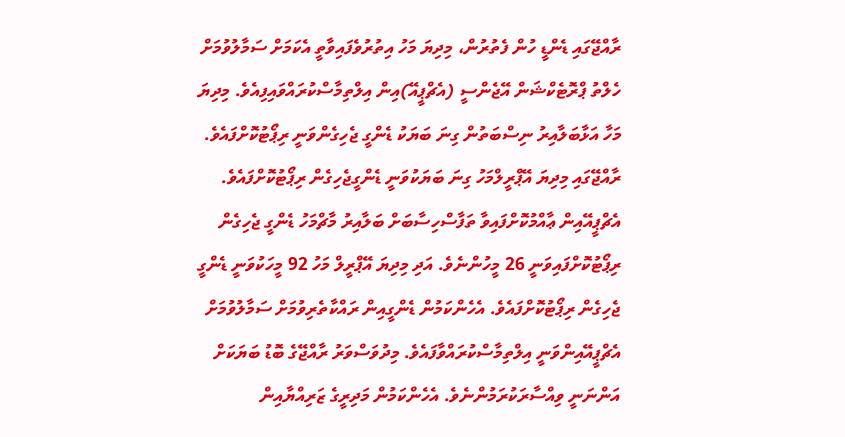ރާއްޖޭގައި ޑެންޑީ ހުން ފެތުރުން، މިދިޔަ މަހު އިތުރުވެފައިވާތީ އެކަމަށް ސަމާލުވުމަށް ހެލްތު ޕްރޮޓެކްޝަން އޭޖެންސީ (އެޗްޕީއޭ)އިން އިލްތިމާސްކުރައްވައިފިއެވެ. މިދިޔަ މަހާ އަޅާބަލާއިރު ނިސްބަތުން ގިނަ ބަޔަކު ޑެންގީ ޖެހިގެންވަނީ ރިޕޯޓުކޮށްފައެވެ.
ރާއްޖޭގައި މިދިޔަ އޭޕްރީލްމަހު ގިނަ ބަޔަކުވަނީ ޑެންގީޖެހިގެން ރިޕޯޓުކޮށްފައެވެ. އެޗްޕީއޭއިން ޢާއްމުކޮށްފައިވާ ތަފާސްހިސާބަށް ބަލާއިރު މާޗްމަހު ޑެންގީ ޖެހިގެން ރިޕޯޓުކޮށްފައިވަނީ 26 މީހުންނެވެ. އަދި މިދިޔަ އޭޕްރީލް މަހު 92 މީހަކުވަނީ ޑެންގީ ޖެހިގެން ރިޕޯޓުކޮށްފައެވެ. އެހެންކަމުން ޑެންގީއިން ރައްކާތެރިވުމަށް ސަމާލުވުމަށް އެޗްޕީއޭއިންވަނީ އިލްތިމާސްކުރައްވާފައެވެ. މިދުވަސްވަރު ރާއްޖޭގެ ބޮޑު ބަޔަކަށް އަންނަނީ ވިއްސާރަކުރަމުންނެވެ. އެހެންކަމުން މަދިރީގެ ޒަރިއްޔާއިން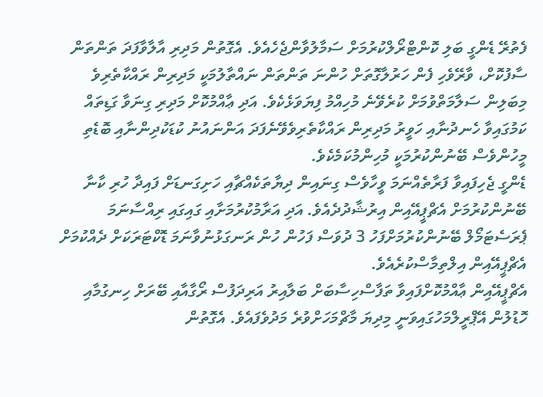ފެތުރޭ ޑެންގީ ބަލި ކޮންޓްރޯލްކުރުމަށް ސަމާލުވާންޖެހެއެވެ. އެގޮތުން މަދިރި އާލާވާފަދަ ތަންތަން ސާފުކޮށް، ވާރޭވެހި ފެން ހަރުލާގޮތަށް ހުންނަ ތަންތަން ނައްތާލުމަކީ މަދިރިން ރައްކާތެރިވެ މިބަލިން ސަލާމަތްވުމަށް ކުރެވޭނެ މުހިއްމު ފިޔަވަޅެކެވެ. އަދި ޢާއްމުކޮށް މަދިރި ގިނަވާ ގަޑިތައް ކަމުގައިވާ ހެނދުނާއި ހަވީރު މަދިރިން ރައްކާތެރިވެވޭނެފަދަ އަންނައުނު ކުޑަކުދިންނާއި ބޮޑެތި މީހުންވެސް ބޭނުންކުރުމަކީ މުހިންމުކަމެކެވެ.
ޑެންގީ ޖެހިފައިވާ ފަރާތެއްނަމަ ވީހާވެސް ގިނައިން ދިޔާތަކެއްޗާއި ހަށިގަނޑަށް ފައިދާ ހުރި ކާނާ ބޭނުންކުރުމަށް އެޗްޕީއޭއިން އިރުޝާދުދެއެވެ. އަދި އަރާމުކުރުމަށާއި ގައިގައި ރިއްސާނަމަ ޕެރަސެޓަމޯލް ބޭނުންކުރުމަށްފަހު 3 ދުވަސް ފަހުން ހުން ރަނގަޅުނުވާނަމަ ޑޮކްޓަރަކަށް ދެއްކުމަށް އެޗްޕީއޭއިން އިލްތިމާސްކުރެއެވެ.
އެޗްޕީއޭއިން ޢާއްމުކޮށްފައިވާ ތަފާސްހިސާބަށް ބަލާއިރު އަރިދަފުސް ރޯގާއާއި ބޭރަށް ހިނގުމާއި ހޮޑުލުން އޭޕްރީލްމަހުގައިވަނީ މިދިޔަ މާޗްމަހަށްވުރެ މަދުވެފައެވެ. އެގޮތުން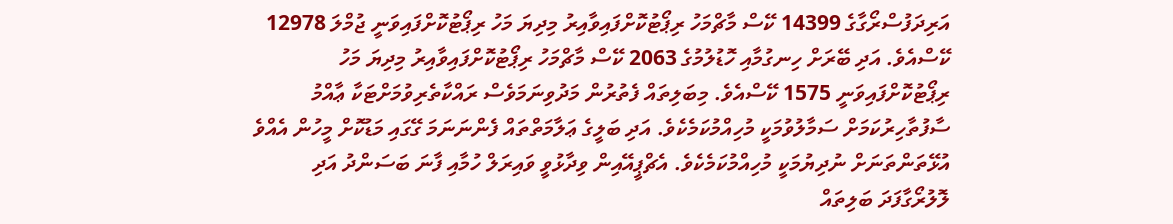އަރިދަފުސްރޯގާގެ 14399 ކޭސް މާޗްމަހު ރިޕޯޓުކޮށްފައިވާއިރު މިދިޔަ މަހު ރިޕޯޓުކޮށްފައިވަނީ ޖުމްލަ 12978 ކޭސްއެވެ. އަދި ބޭރަށް ހިނގުމާއި ހޮޑުލުމުގެ 2063 ކޭސް މާޗްމަހު ރިޕޯޓުކޮށްފައިވާއިރު މިދިޔަ މަހު ރިޕޯޓުކޮށްފައިވަނީ 1575 ކޭސްއެވެ. މިބަލިތައް ފެތުރުން މަދުވިނަމަވެސް ރައްކާތެރިވުމަށްޓަކާ ޢާއްމު ސާފުތާހިރުކަމަށް ސަމާލުވުމަކީ މުހިއްމުކަމެކެވެ. އަދި ބަލީގެ ޢަލާމަތްތައް ފެންނަނަމަ ގޭގައި މަޑުކޮށް މީހުން އެއްވެ އުޅޭތަންތަނަށް ނުދިޔުމަކީ މުހިއްމުކަމެކެވެ. އެޗްޕީއޭއިން ވިދާޅުވީ ވައިރަލް ހުމާއި ފާނަ ބަސަންދު އަދި ލޮލުރޯގާފަދަ ބަލިތައް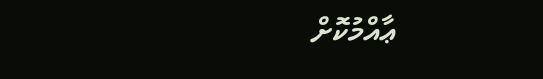ޢާއްމުކޮށް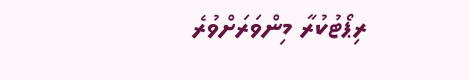ރިޕޯޓުކުރާ މިންވަރަށްވުރެ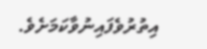އިތުރުވެފައިނުވާކަމަށެވެ.